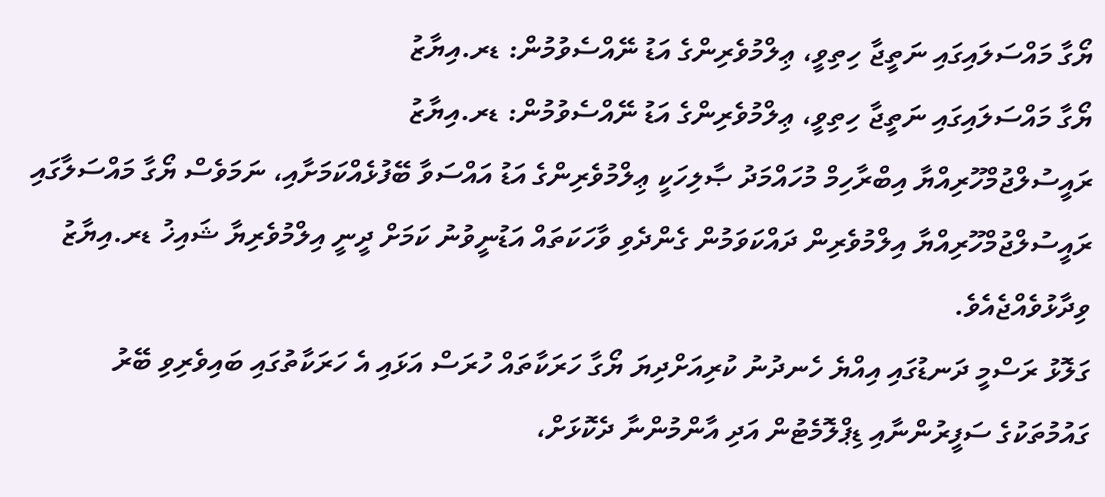ޔޯގާ މައްސަލައިގައި ނަތީޖާ ހިތިވީ، ޢިލްމުވެރިންގެ އަޑު ނޭއްސެވުމުން: ޑރ.އިޔާޒު
ޔޯގާ މައްސަލައިގައި ނަތީޖާ ހިތިވީ، ޢިލްމުވެރިންގެ އަޑު ނޭއްސެވުމުން: ޑރ.އިޔާޒު
ރައީސުލްޖުމްހޫރިއްޔާ އިބްރާހިމް މުހައްމަދު ޞާލިހަކީ ޢިލްމުވެރިންގެ އަޑު އައްސަވާ ބޭފުޅެއްކަމަށާއި، ނަމަވެސް ޔޯގާ މައްސަލާގައި ރައީސުލްޖުމްހޫރިއްޔާ އިލްމުވެރިން ދައްކަވަމުން ގެންދެވި ވާހަކަތައް އަޑުނީވުނު ކަމަށް ދީނީ އިލްމުވެރިޔާ ޝައިޚު ޑރ.އިޔާޒު ވިދާޅުވެއްޖެއެވެ.
ގަލޮޅު ރަސްމީ ދަނޑުގައި އިއްޔެ ހެނދުނު ކުރިއަށްދިޔަ ޔޯގާ ހަރަކާތައް ހުރަސް އަޅައި އެ ހަރަކާތުގައި ބައިވެރިވި ބޭރު ގައުމުތަކުގެ ސަފީރުންނާއި ޑިޕްލޮމެޓުން އަދި އާންމުންނާ ދެކޮޅަށް،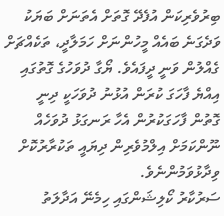ބިރުވެރިކަން އުފެދޭ ގޮތަށް އެތަނަށް ބަޔަކު ވަދެގަނެ ބައެއް މީހުންނަށް ހަމަލާދީ، ތަކެއްޗަށް ގެއްލުން ވަނީ ދީފައެވެ. ޔޯގާ ދުވަހުގެ ގޮތުގައި އިއްޔެ ފާހަގަ ކުރަން އުޅުނު ދުވަހަކީ ދިނީ ގޮތުން ފާހަގަކުރުން އެހާ ރަނގަޅު ދުވަހެއް ނޫންކަމަށް އިލްމުވެރިން ދިޔައީ ތަކުރާރުކޮށް ވިދާޅުވަމުންނެވެ.
ސަރުކާރު ކޯލިޝަންގައި ހިމެނޭ އަދާލަތު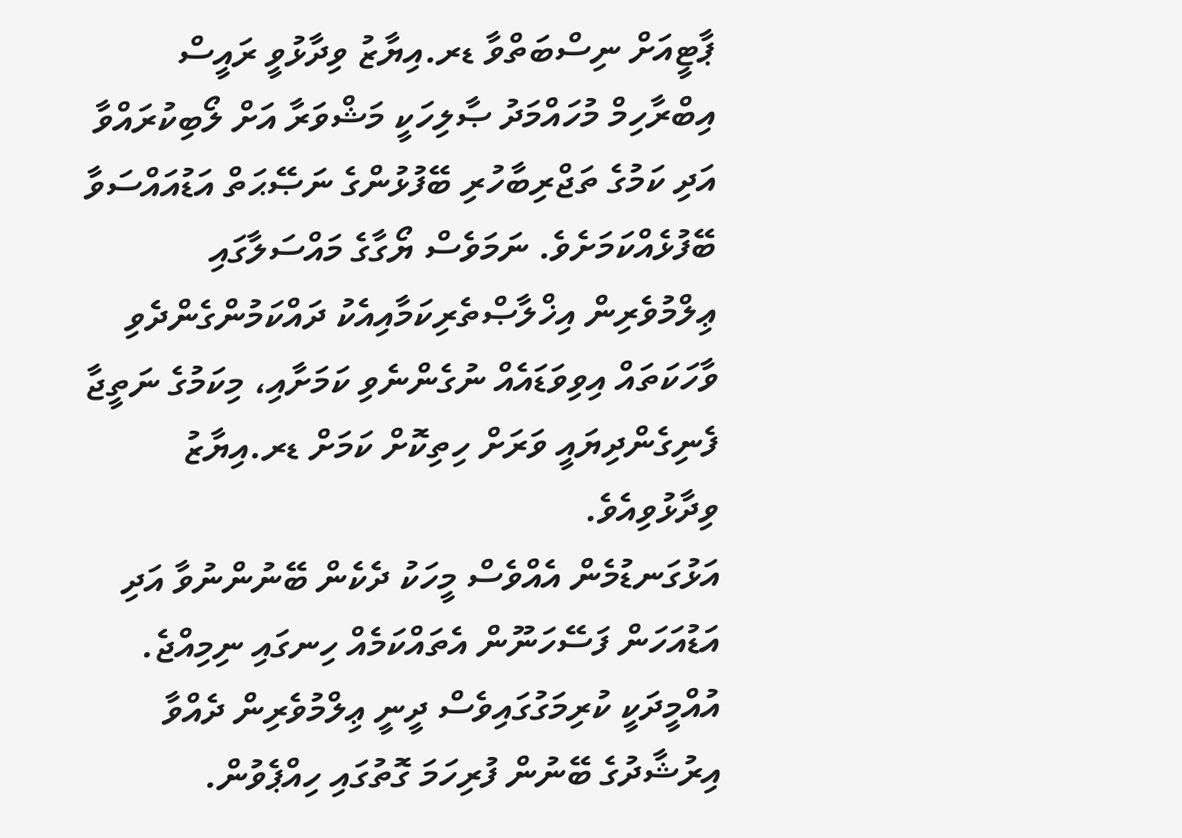ޕާޓީއަށް ނިސްބަތްވާ ޑރ.އިޔާޒު ވިދާޅުވީ ރައީސް އިބްރާހިމް މުހައްމަދު ޞާލިހަކީ މަޝްވަރާ އަށް ލޯބިކުރައްވާ އަދި ކަމުގެ ތަޖްރިބާހުރި ބޭފުޅުންގެ ނަޞޭޙަތް އަޑުއައްސަވާ ބޭފުޅެއްކަމަށެވެ. ނަމަވެސް ޔޯގާގެ މައްސަލާގައި ޢިލްމުވެރިން އިޚްލާޞްތެރިކަމާއިއެކު ދައްކަމުންގެންދެވި ވާހަކަތައް އިވިވަޑައެއް ނުގެންނެވި ކަމަށާއި، މިކަމުގެ ނަތީޖާ ފެނިގެންދިޔައީ ވަރަށް ހިތިކޮށް ކަމަށް ޑރ.އިޔާޒު ވިދާޅުވިއެވެ.
އަޅުގަނޑުމެން އެއްވެސް މީހަކު ދެކެން ބޭނުންނުވާ އަދި އަޑުއަހަން ފަސޭހަނޫން އެތައްކަމެއް ހިނގައި ނިމިއްޖެ. އުއްމީދަކީ ކުރިމަގުގައިވެސް ދީނީ ޢިލްމުވެރިން ދެއްވާ އިރުޝާދުގެ ބޭނުން ފުރިހަމަ ގޮތުގައި ހިއްޕެވުން.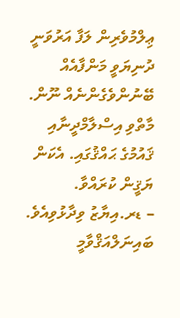ޢިލްމުވެރިން ލަފާ އަރުވަނީ ދުނިޔަވީ މަންފާއެއް ބޭނުންވެގެންނެއް ނޫން. މާތްވި އިސްލާމްދީނާއި ޤައުމުގެ ޙައްޤުގައި. އެކަން ޔަޤީން ކުރައްވާ.
– ޑރ.އިޔާޒު ވިދާޅުވިއެވެ.
ބައިނަލްއަޤްވާމީ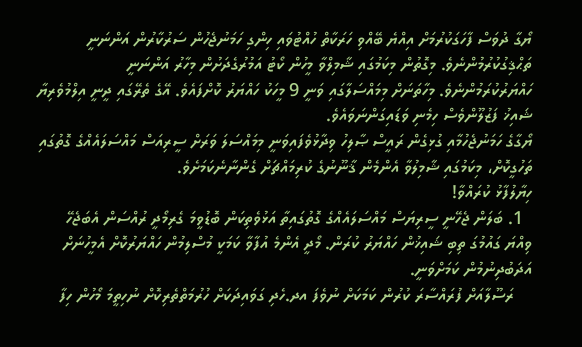ޔޯގާ ދުވަސް ފާހަގަކުރުމަށް އިއްޔެ ބޭއްވި ހަރަކާތް ހުއްޓުވައި ހިންގި ހަމަނުޖެހުން ސަރުކާރުން އަންނަނީ ތަޙްޤިގުކުރުމުންނެވެ. މިގޮތުން މިކަމުގައި ޝާމިލްވާ މީހުން ކޯޓު އަމުރުގެދަށުން މިހާރު އަންނަނީ ހައްޔަރުކުރަމުންނެވެ. މިހާތަނަށް މިމައްސަލާގައި ވަނީ 9 މީހަކު ހައްޔަރު ކޮށްފައެވެ. އޭގެ ތެރޭގައި ދީނީ އިލްމުވެރިޔާ ޝައިޚު ފަޒުލޫންވެސް ހިމެނި ވަޑައިގަންނަވައެވެ.
ޔޯގާގެ ހަމަނުޖެހުމާއި ގުޅިގެން ރައީސް ޞާލިހު ވިދާޅުވެފައިވަނީ މިމައްސަލަ ވަރަށް ސީރިއަސް މައްސަލައެއްގެ ގޮތުގައި ތަހުގީކޮށް، މިކަމުގައި ޝާމިލުވާ އެންމެން ޤާނޫނުގެ ކުރިމައްޗަށް ގެންނާނެކަމަށެވެ.
ހިޔާލުފާޅު ކުރައްވާ!
  1. ބަލަން ޖެހޭނީ ސީރިޔަސް މައްސަލައެއްގެ ގޮތުގައިތާ އަޅުވެތިކަން ބޮޑުވީމަ ގެރިމޯދީ ރުއްސަން އެބަޖެހޭ ވިއްޔަ ގައުމުގަ ތިބި ޝައިޚުން ހައްޔަރު ކުރަން. މޯދީ އެންމެ އުފާވާ ކަމަކީ މުސްލިމުން ހައްޔަރުކޮށް އެމީހުނަށް އަދަބުދިނުމުން ކަމަށްވަނީ.
    ރަސޫލާއަށް ފުރައްސާރަ ކުރުން ކަމަކަށް ނުވެފަ އދ.ހެދި ގަވައިދަކަށް ހުރުމަތްތެރިކޮށް ނުހިތީމަ މޯހުން ހިފާ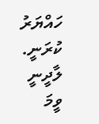ހައްޔަރު ކުރަނީ. ލާދީނީ ވީމަ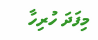މިފަދަ ހުރިހާ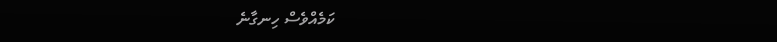ކަމެއްވެސް ހިނގާނެ